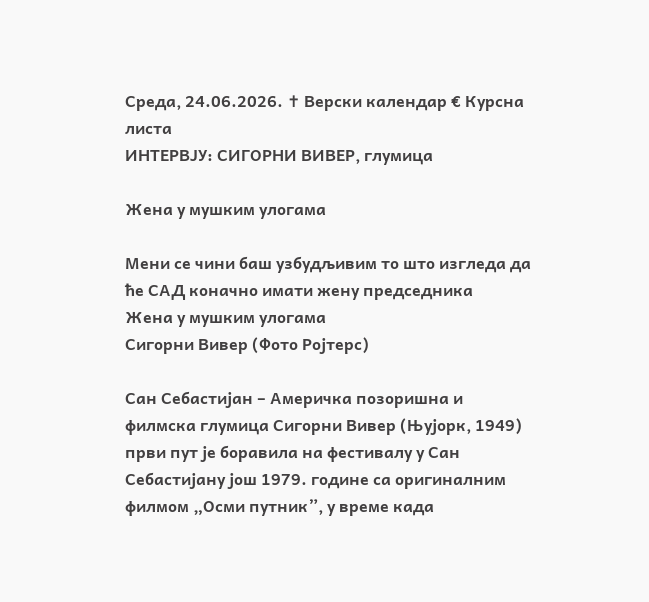Среда, 24.06.2026. ✝ Верски календар € Курсна листа
ИНТЕРВЈУ: СИГОРНИ ВИВЕР, глумица

Жена у мушким улогама

Мени се чини баш узбудљивим то што изгледа да ће САД коначно имати жену председника
Жена у мушким улогама
Сигорни Вивер (Фото Ројтерс)

Сан Себастијан – Америчка позоришна и филмска глумица Сигорни Вивер (Њујорк, 1949) први пут је боравила на фестивалу у Сан Себастијану још 1979. године са оригиналним филмом „Осми путник”, у време када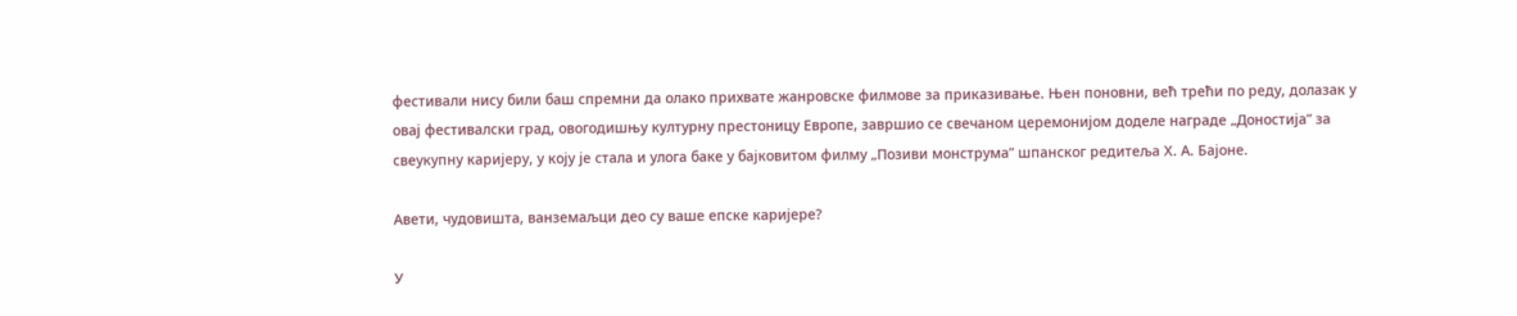фестивали нису били баш спремни да олако прихвате жанровске филмове за приказивање. Њен поновни, већ трећи по реду, долазак у овај фестивалски град, овогодишњу културну престоницу Европе, завршио се свечаном церемонијом доделе награде „Доностија” за свеукупну каријеру, у коју је стала и улога баке у бајковитом филму „Позиви монструма” шпанског редитеља Х. А. Бајоне.

Авети, чудовишта, ванземаљци део су ваше епске каријере?

У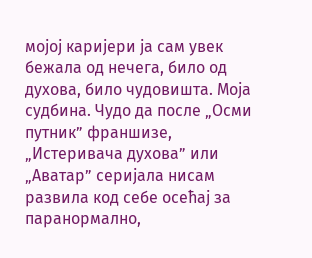мојој каријери ја сам увек бежала од нечега, било од духова, било чудовишта. Моја судбина. Чудо да после „Осми путник” франшизе, „Истеривача духова” или „Аватар” серијала нисам развила код себе осећај за паранормално,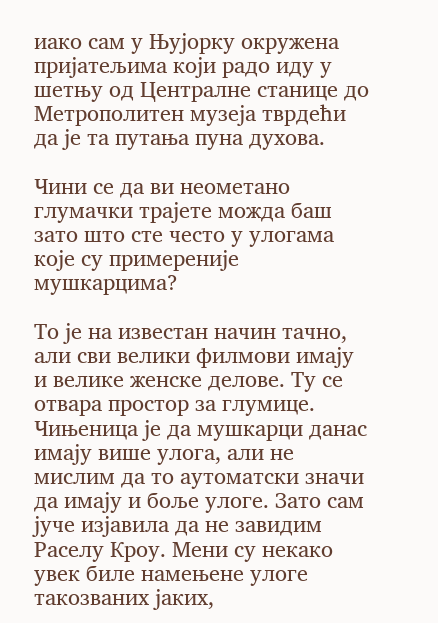иако сам у Њујорку окружена пријатељима који радо иду у шетњу од Централне станице до Метрополитен музеја тврдећи да је та путања пуна духова.

Чини се да ви неометано глумачки трајете можда баш зато што сте често у улогама које су примереније мушкарцима?

То је на известан начин тачно, али сви велики филмови имају и велике женске делове. Ту се отвара простор за глумице. Чињеница је да мушкарци данас имају више улога, али не мислим да то аутоматски значи да имају и боље улоге. Зато сам јуче изјавила да не завидим Раселу Кроу. Мени су некако увек биле намењене улоге такозваних јаких,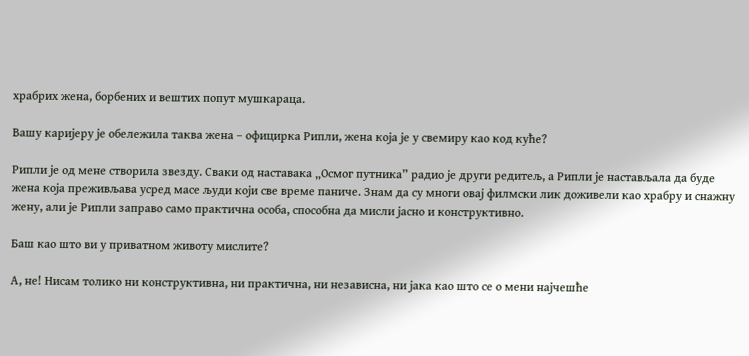храбрих жена, борбених и вештих попут мушкараца.

Вашу каријеру је обележила таква жена – официрка Рипли, жена која је у свемиру као код куће?

Рипли је од мене створила звезду. Сваки од наставака „Осмог путника” радио је други редитељ, а Рипли је настављала да буде жена која преживљава усред масе људи који све време паниче. Знам да су многи овај филмски лик доживели као храбру и снажну жену, али је Рипли заправо само практична особа, способна да мисли јасно и конструктивно.

Баш као што ви у приватном животу мислите?

А, не! Нисам толико ни конструктивна, ни практична, ни независна, ни јака као што се о мени најчешће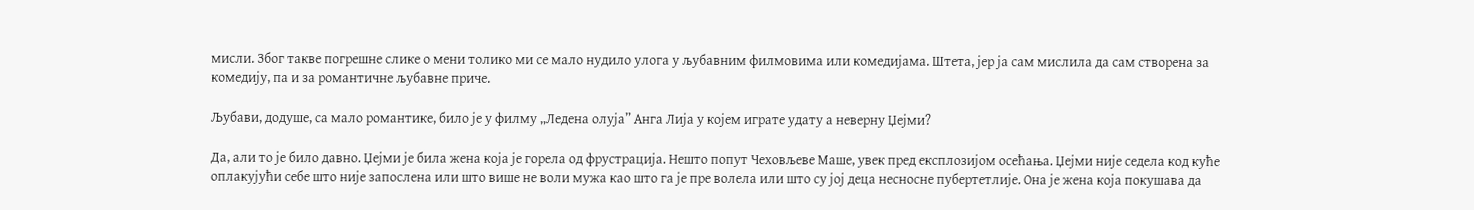мисли. Због такве погрешне слике о мени толико ми се мало нудило улога у љубавним филмовима или комедијама. Штета, јер ја сам мислила да сам створена за комедију, па и за романтичне љубавне приче.

Љубави, додуше, са мало романтике, било је у филму „Ледена олуја” Анга Лија у којем играте удату а неверну Џејми?

Да, али то је било давно. Џејми је била жена која је горела од фрустрација. Нешто попут Чеховљеве Маше, увек пред експлозијом осећања. Џејми није седела код куће оплакујући себе што није запослена или што више не воли мужа као што га је пре волела или што су јој деца несносне пубертетлије. Она је жена која покушава да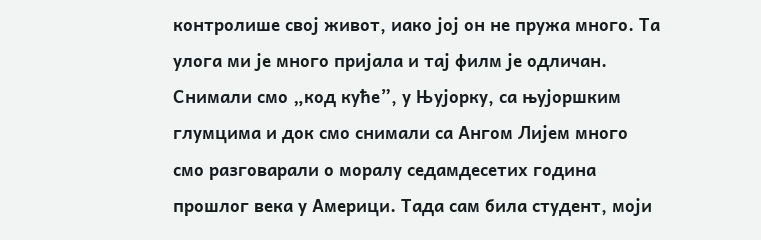контролише свој живот, иако јој он не пружа много. Та улога ми је много пријала и тај филм је одличан. Снимали смо „код куће”, у Њујорку, са њујоршким глумцима и док смо снимали са Ангом Лијем много смо разговарали о моралу седамдесетих година прошлог века у Америци. Тада сам била студент, моји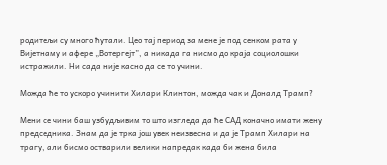родитељи су много ћутали. Цео тај период за мене је под сенком рата у Вијетнаму и афере „Вотергејт”, а никада га нисмо до краја социолошки истражили. Ни сада није касно да се то учини.

Можда ће то ускоро учинити Хилари Клинтон, можда чак и Доналд Трамп?

Мени се чини баш узбудљивим то што изгледа да ће САД коначно имати жену председника. Знам да је трка још увек неизвесна и да је Трамп Хилари на трагу, али бисмо остварили велики напредак када би жена била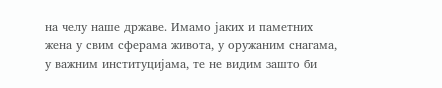на челу наше државе. Имамо јаких и паметних жена у свим сферама живота, у оружаним снагама, у важним институцијама, те не видим зашто би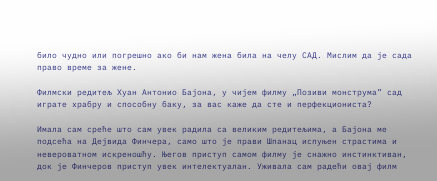било чудно или погрешно ако би нам жена била на челу САД. Мислим да је сада право време за жене.

Филмски редитељ Хуан Антонио Бајона, у чијем филму „Позиви монструма” сад играте храбру и способну баку, за вас каже да сте и перфекциониста?

Имала сам среће што сам увек радила са великим редитељима, а Бајона ме подсећа на Дејвида Финчера, само што је прави Шпанац испуњен страстима и невероватном искреношћу. Његов приступ самом филму је снажно инстинктиван, док је Финчеров приступ увек интелектуалан. Уживала сам радећи овај филм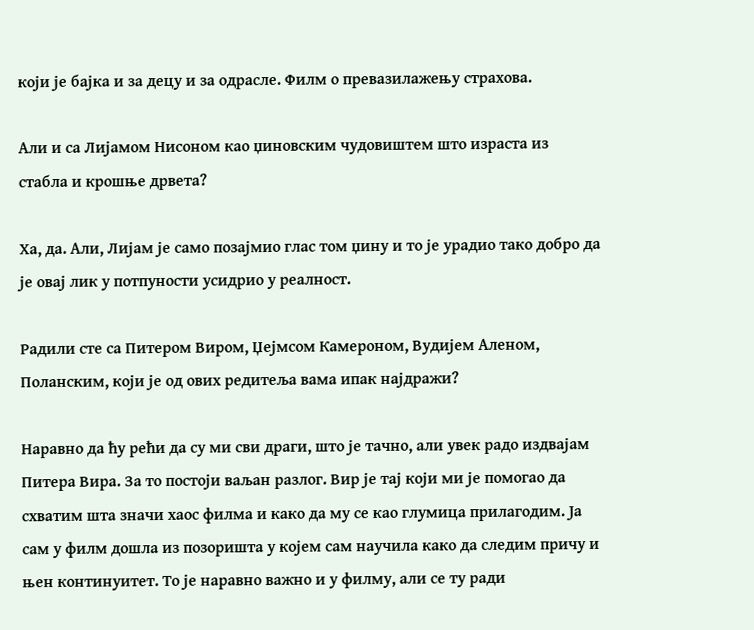који је бајка и за децу и за одрасле. Филм о превазилажењу страхова.

Али и са Лијамом Нисоном као џиновским чудовиштем што израста из стабла и крошње дрвета?

Ха, да. Али, Лијам је само позајмио глас том џину и то је урадио тако добро да је овај лик у потпуности усидрио у реалност.

Радили сте са Питером Виром, Џејмсом Камероном, Вудијем Аленом, Поланским, који је од ових редитеља вама ипак најдражи?

Наравно да ћу рећи да су ми сви драги, што је тачно, али увек радо издвајам Питера Вира. За то постоји ваљан разлог. Вир је тај који ми је помогао да схватим шта значи хаос филма и како да му се као глумица прилагодим. Ја сам у филм дошла из позоришта у којем сам научила како да следим причу и њен континуитет. То је наравно важно и у филму, али се ту ради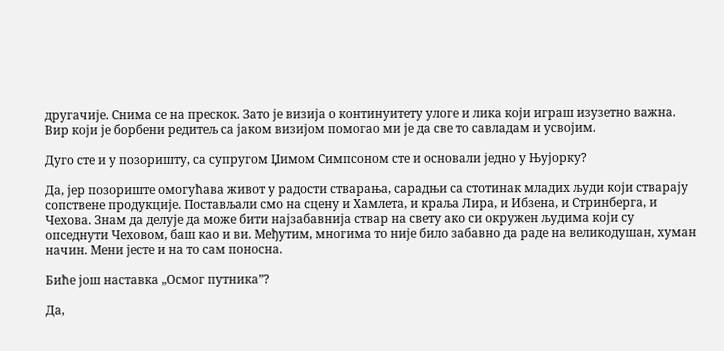другачије. Снима се на прескок. Зато је визија о континуитету улоге и лика који играш изузетно важна. Вир који је борбени редитељ са јаком визијом помогао ми је да све то савладам и усвојим.

Дуго сте и у позоришту, са супругом Џимом Симпсоном сте и основали једно у Њујорку?

Да, јер позориште омогућава живот у радости стварања, сарадњи са стотинак младих људи који стварају сопствене продукције. Постављали смо на сцену и Хамлета, и краља Лира, и Ибзена, и Стринберга, и Чехова. Знам да делује да може бити најзабавнија ствар на свету ако си окружен људима који су опседнути Чеховом, баш као и ви. Међутим, многима то није било забавно да раде на великодушан, хуман начин. Мени јесте и на то сам поносна.

Биће још наставка „Осмог путника”?

Да,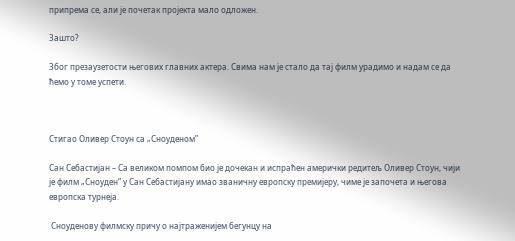припрема се, али је почетак пројекта мало одложен.

Зашто?

Због презаузетости његових главних актера. Свима нам је стало да тај филм урадимо и надам се да ћемо у томе успети.



Стигао Оливер Стоун са „Сноуденом”

Сан Себастијан – Са великом помпом био је дочекан и испраћен амерички редитељ Оливер Стоун, чији је филм „Сноуден” у Сан Себастијану имао званичну европску премијеру, чиме је започета и његова европска турнеја.

 Сноуденову филмску причу о најтраженијем бегунцу на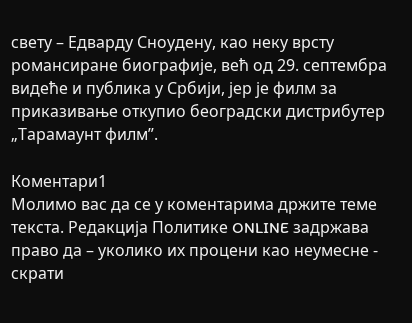свету – Едварду Сноудену, као неку врсту романсиране биографије, већ од 29. септембра видеће и публика у Србији, јер је филм за приказивање откупио београдски дистрибутер „Тарамаунт филм”.

Коментари1
Молимо вас да се у коментарима држите теме текста. Редакција Политике ONLINE задржава право да – уколико их процени као неумесне - скрати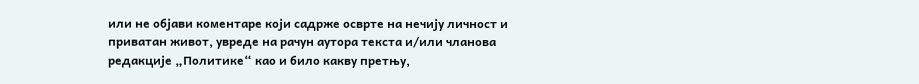или не објави коментаре који садрже осврте на нечију личност и приватан живот, увреде на рачун аутора текста и/или чланова редакције „Политике“ као и било какву претњу,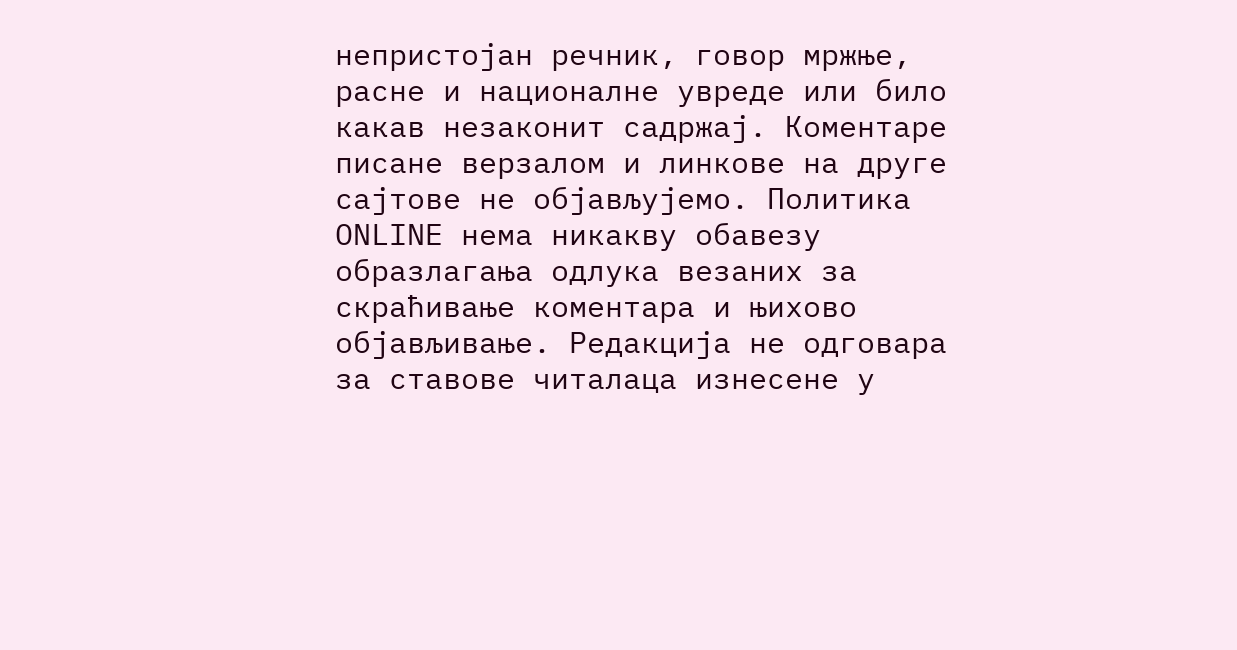непристојан речник, говор мржње, расне и националне увреде или било какав незаконит садржај. Коментаре писане верзалом и линкове на друге сајтове не објављујемо. Политика ONLINE нема никакву обавезу образлагања одлука везаних за скраћивање коментара и њихово објављивање. Редакција не одговара за ставове читалаца изнесене у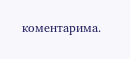коментарима.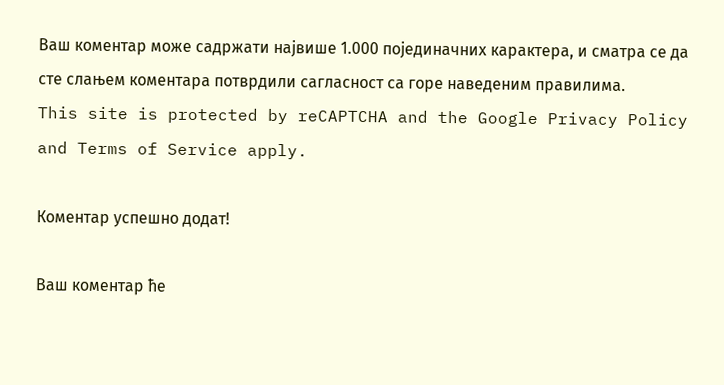Ваш коментар може садржати највише 1.000 појединачних карактера, и сматра се да сте слањем коментара потврдили сагласност са горе наведеним правилима.
This site is protected by reCAPTCHA and the Google Privacy Policy and Terms of Service apply.

Комeнтар успeшно додат!

Ваш комeнтар ћe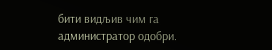бити видљив чим га администратор одобри.